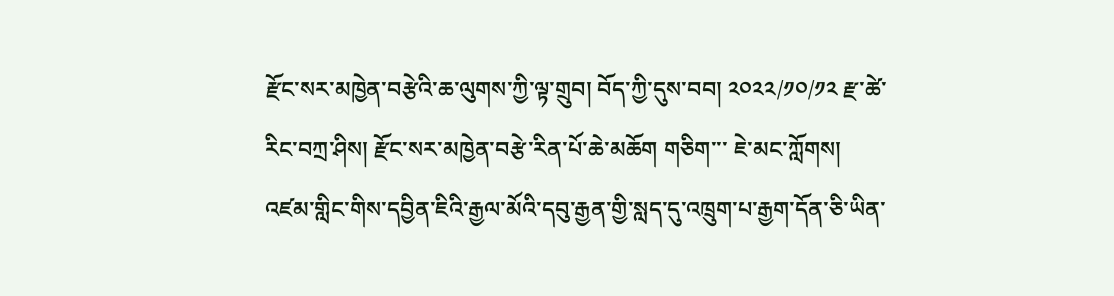རྫོང་སར་མཁྱེན་བརྩེའི་ཆ་ལུགས་ཀྱི་ལྟ་གྲུབ། བོད་ཀྱི་དུས་བབ། ༢༠༢༢/༡༠/༡༢ རྫ་ཚེ་རིང་བཀྲ་ཤིས། རྫོང་སར་མཁྱེན་བརྩེ་རིན་པོ་ཆེ་མཆོག གཅིག་་་ ཇེ་མང་ཀློགས།
འཛམ་གླིང་གིས་དབྱིན་ཇིའི་རྒྱལ་མོའི་དབུ་རྒྱན་གྱི་སླད་དུ་འཁྲུག་པ་རྒྱག་དོན་ཅི་ཡིན་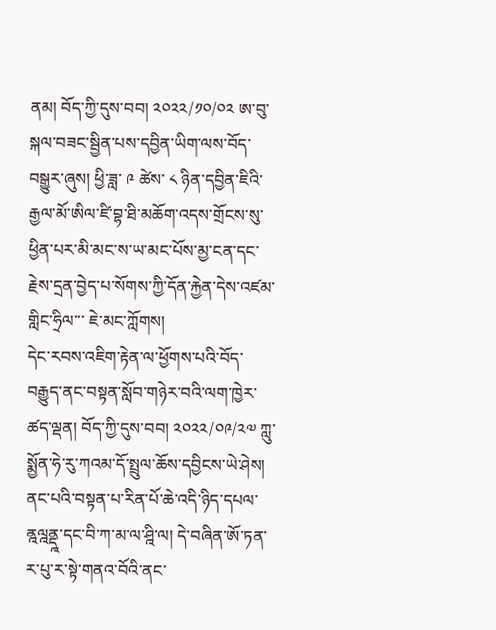ནམ། བོད་ཀྱི་དུས་བབ། ༢༠༢༢/༡༠/༠༢ ཨ་བུ་སྐལ་བཟང་སྦྱིན་པས་དབྱིན་ཡིག་ལས་བོད་བསྒྱུར་ཞུས། ཕྱི་ཟླ་ ༩ ཚེས་ ༨ ཉིན་དབྱིན་ཇིའི་རྒྱལ་མོ་ཨིལ་ཛི་བྷ་ཐི་མཆོག་འདས་གྲོངས་སུ་ཕྱིན་པར་མི་མང་ས་ཡ་མང་པོས་མྱ་ངན་དང་རྗེས་དྲན་བྱེད་པ་སོགས་ཀྱི་དོན་རྐྱེན་དེས་འཛམ་གླིང་ཧྲིལ་་་ ཇེ་མང་ཀློགས།
དེང་རབས་འཇིག་རྟེན་ལ་ཕྱོགས་པའི་བོད་བརྒྱུད་ནང་བསྟན་སློབ་གཉེར་བའི་ལག་ཁྱེར་ཚད་ལྡན། བོད་ཀྱི་དུས་བབ། ༢༠༢༢/༠༩/༢༧ ཀླུ་སྨྱོན་ཧེ་རུ་ཀའམ་དོ་སྤྲུལ་ཆོས་དབྱིངས་ཡེ་ཤེས། ནང་པའི་བསྟན་པ་རིན་པོ་ཆེ་འདི་ཉིད་དཔལ་ནྰལྰནྡྰ་དང་བི་ཀ་མ་ལ་ཤྰི་ལ། དེ་བཞིན་ཨོ་ཏན་ར་པུ་ར་སྟེ་གནའ་བོའི་ནང་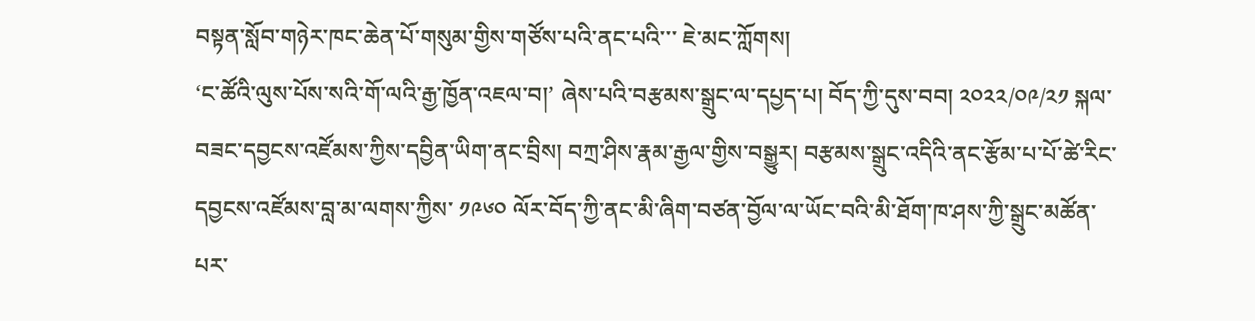བསྟན་སློབ་གཉེར་ཁང་ཆེན་པོ་གསུམ་གྱིས་གཙོས་པའི་ནང་པའི་་་ ཇེ་མང་ཀློགས།
‘ང་ཚོའི་ལུས་པོས་སའི་གོ་ལའི་རྒྱ་ཁྱོན་འཇལ་བ།’ ཞེས་པའི་བརྩམས་སྒྲུང་ལ་དཔྱད་པ། བོད་ཀྱི་དུས་བབ། ༢༠༢༢/༠༩/༢༡ སྐལ་བཟང་དབྱངས་འཛོམས་ཀྱིས་དབྱིན་ཡིག་ནང་བྲིས། བཀྲ་ཤིས་རྣམ་རྒྱལ་གྱིས་བསྒྱུར། བརྩམས་སྒྲུང་འདིའི་ནང་རྩོམ་པ་པོ་ཚེ་རིང་དབྱངས་འཛོམས་བླ་མ་ལགས་ཀྱིས་ ༡༩༦༠ ལོར་བོད་ཀྱི་ནང་མི་ཞིག་བཙན་བྱོལ་ལ་ཡོང་བའི་མི་ཐོག་ཁ་ཤས་ཀྱི་སྒྲུང་མཚོན་པར་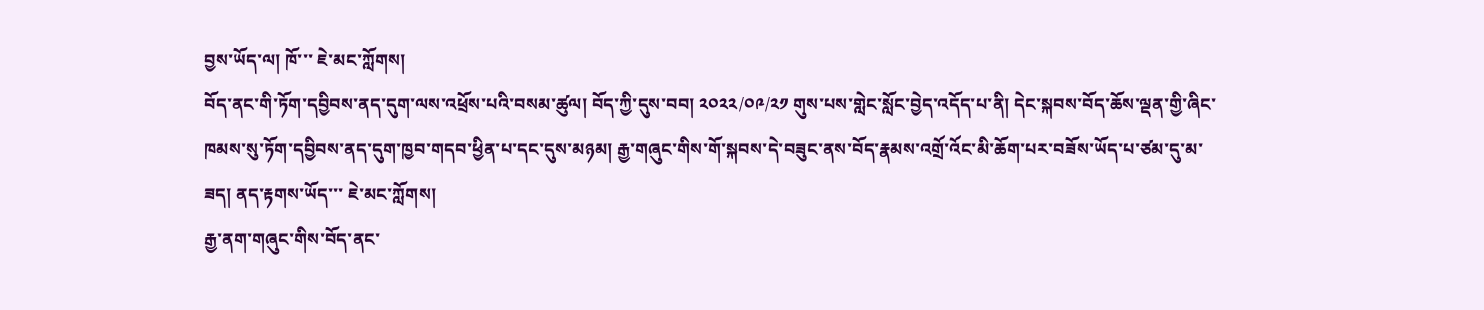བྱས་ཡོད་ལ། ཁོ་་་ ཇེ་མང་ཀློགས།
བོད་ནང་གི་ཏོག་དབྱིབས་ནད་དུག་ལས་འཕྲོས་པའི་བསམ་ཚུལ། བོད་ཀྱི་དུས་བབ། ༢༠༢༢/༠༩/༢༡ གུས་པས་གླེང་སློང་བྱེད་འདོད་པ་ནི། དེང་སྐབས་བོད་ཆོས་ལྡན་གྱི་ཞིང་ཁམས་སུ་ཏོག་དབྱིབས་ནད་དུག་ཁྱབ་གདབ་ཕྱིན་པ་དང་དུས་མཉམ། རྒྱ་གཞུང་གིས་གོ་སྐབས་དེ་བཟུང་ནས་བོད་རྣམས་འགྲོ་འོང་མི་ཆོག་པར་བཟོས་ཡོད་པ་ཙམ་དུ་མ་ཟད། ནད་རྟགས་ཡོད་་་ ཇེ་མང་ཀློགས།
རྒྱ་ནག་གཞུང་གིས་བོད་ནང་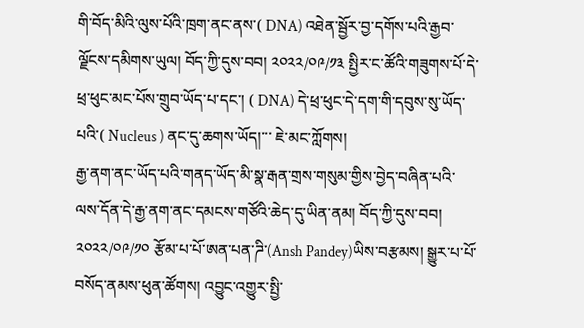གི་བོད་མིའི་ལུས་པོའི་ཁྲག་ནང་ནས་( DNA) འཐེན་སྦྱོར་བྱ་དགོས་པའི་རྒྱབ་ལྗོངས་དམིགས་ཡུལ། བོད་ཀྱི་དུས་བབ། ༢༠༢༢/༠༩/༡༣ སྤྱིར་ང་ཚོའི་གཟུགས་པོ་དེ་ཕྲ་ཕུང་མང་པོས་གྲུབ་ཡོད་པ་དང་། ( DNA) དེ་ཕྲ་ཕུང་དེ་དག་གི་དབུས་སུ་ཡོད་པའི་( Nucleus ) ནང་དུ་ཆགས་ཡོད།་་་ ཇེ་མང་ཀློགས།
རྒྱ་ནག་ནང་ཡོད་པའི་གནད་ཡོད་མི་སྣ་རྒན་གྲས་གསུམ་གྱིས་བྱེད་བཞིན་པའི་ལས་དོན་དེ་རྒྱ་ནག་ནང་དམངས་གཙོའི་ཆེད་དུ་ཡིན་ནམ། བོད་ཀྱི་དུས་བབ། ༢༠༢༢/༠༩/༡༠ རྩོམ་པ་པོ་ཨན་པན་ཌི་(Ansh Pandey)ཡིས་བརྩམས། སྒྱུར་པ་པོ་བསོད་ནམས་ཕུན་ཚོགས། འབྱུང་འགྱུར་སྤྱི་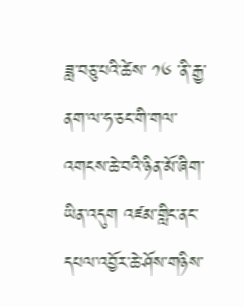ཟླ་བཅུ་པའི་ཚེས་ ༡༦ ་ནི་རྒྱ་ནག་ལ་ཧ་ཅང་གི་གལ་འགངས་ཆེ་བའི་ཉིན་མོ་ཞིག་ཡིན་འདུག འཛམ་གླིང་ནང་དཔལ་འབྱོར་ཆེ་ཤོས་གཉིས་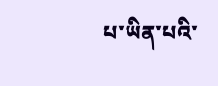པ་ཡིན་པའི་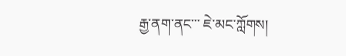རྒྱ་ནག་ནང་་་ ཇེ་མང་ཀློགས།